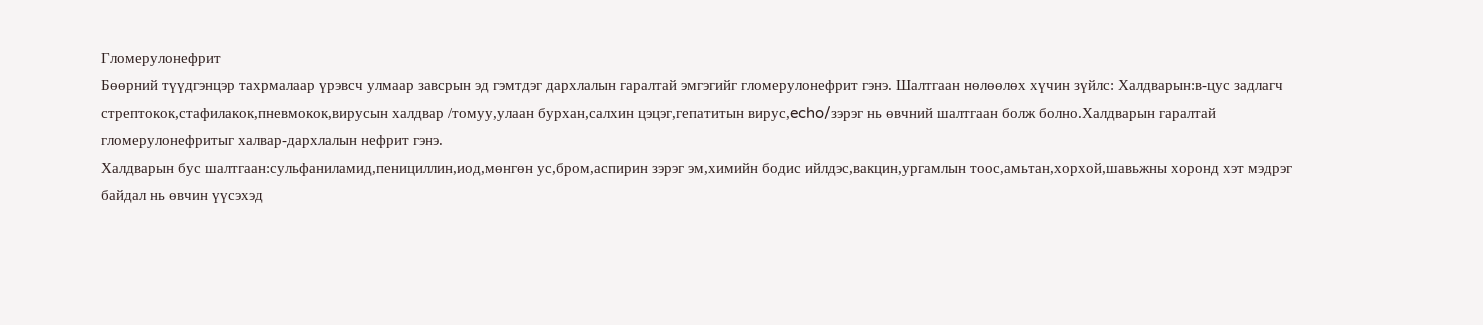Гломерулонефрит
Бөөрний түүдгэнцэр тахрмалаар үрэвсч улмаар завсрын эд гэмтдэг дархлалын гаралтай эмгэгийг гломерулонефрит гэнэ. Шалтгаан нөлөөлөх хүчин зүйлс: Халдварын:в-цус задлагч стрептокок,стафилакок,пневмокок,вирусын халдвар /томуу,улаан бурхан,салхин цэцэг,гепатитын вирус,echo/зэрэг нь өвчний шалтгаан болж болно.Халдварын гаралтай гломерулонефритыг халвар-дархлалын нефрит гэнэ.
Халдварын бус шалтгаан:сульфаниламид,пенициллин,иод,мөнгөн ус,бром,аспирин зэрэг эм,химийн бодис ийлдэс,вакцин,ургамлын тоос,амьтан,хорхой,шавьжны хоронд хэт мэдрэг байдал нь өвчин үүсэхэд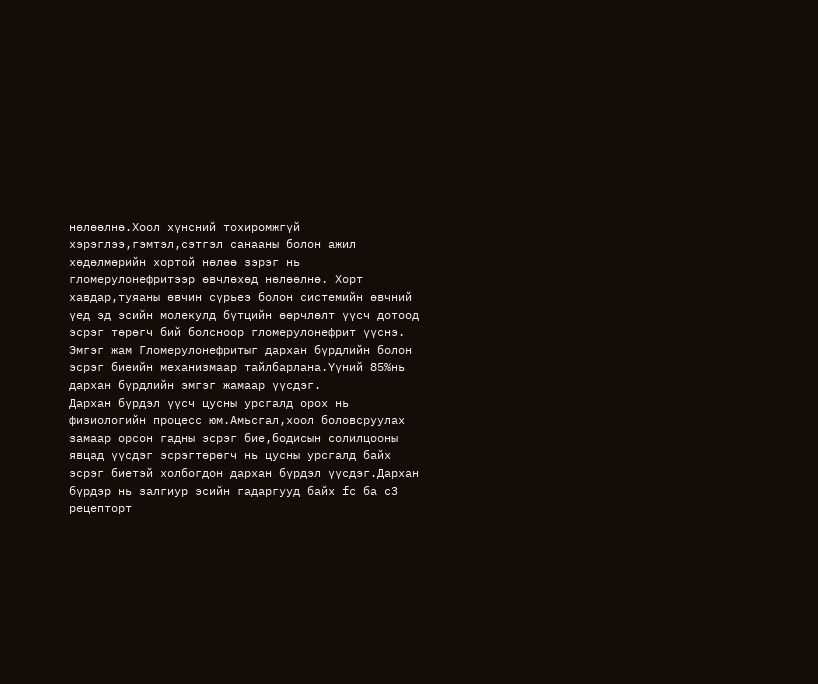нөлөөлнө.Хоол хүнсний тохиромжгүй хэрэглээ,гэмтэл,сэтгэл санааны болон ажил хөдөлмөрийн хортой нөлөө зэрэг нь гломерулонефритээр өвчлөхөд нөлөөлнө. Хорт хавдар,туяаны өвчин сүрьеэ болон системийн өвчний үед эд эсийн молекулд бүтцийн өөрчлөлт үүсч дотоод эсрэг төрөгч бий болсноор гломерулонефрит үүснэ. Эмгэг жам Гломерулонефритыг дархан бүрдлийн болон эсрэг биеийн механизмаар тайлбарлана.Үүний 85%нь дархан бүрдлийн эмгэг жамаар үүсдэг.
Дархан бүрдэл үүсч цусны урсгалд орох нь физиологийн процесс юм.Амьсгал,хоол боловсруулах замаар орсон гадны эсрэг бие,бодисын солилцооны явцад үүсдэг эсрэгтөрөгч нь цусны урсгалд байх эсрэг биетэй холбогдон дархан бүрдэл үүсдэг.Дархан бүрдэр нь залгиур эсийн гадаргууд байх fc ба с3 рецепторт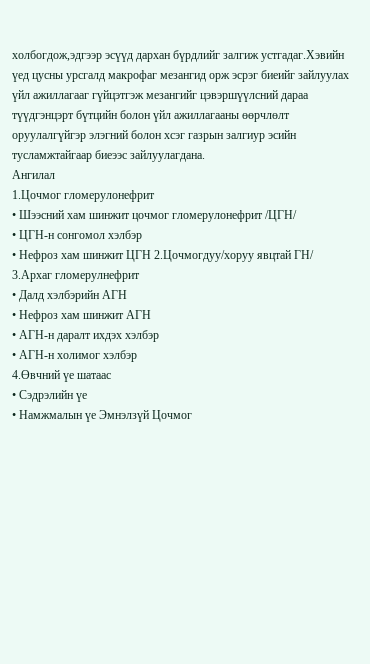холбогдож,эдгээр эсүүд дархан бүрдлийг залгиж устгадаг.Хэвийн үед цусны урсгалд макрофаг мезангид орж эсрэг биеийг зайлуулах үйл ажиллагааг гүйцэтгэж мезангийг цэвэршүүлсний дараа түүдгэнцэрт бүтцийн болон үйл ажиллагааны өөрчлөлт оруулалгүйгэр элэгний болон хсэг газрын залгиур эсийн тусламжтайгаар биеээс зайлуулагдана.
Ангилал
1.Цочмог гломерулонефрит
• Шээсний хам шинжит цочмог гломерулонефрит /ЦГН/
• ЦГН-н сонгомол хэлбэр
• Нефроз хам шинжит ЦГН 2.Цочмогдуу/хоруу явцтай ГН/ 3.Архаг гломерулнефрит
• Далд хэлбэрийн АГН
• Нефроз хам шинжит АГН
• АГН-н даралт ихдэх хэлбэр
• АГН-н холимог хэлбэр
4.Өвчний үе шатаас
• Сэдрэлийн үе
• Намжмалын үе Эмнэлзүй Цочмог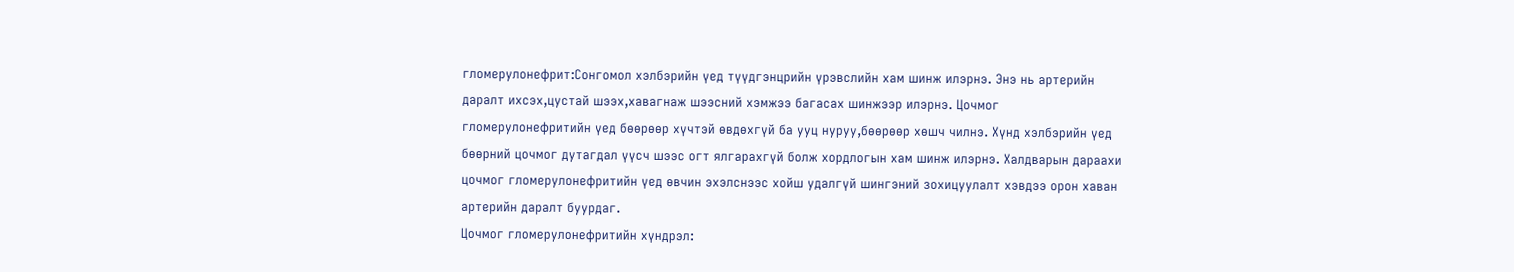гломерулонефрит:Сонгомол хэлбэрийн үед түүдгэнцрийн үрэвслийн хам шинж илэрнэ. Энэ нь артерийн даралт ихсэх,цустай шээх,хавагнаж шээсний хэмжээ багасах шинжээр илэрнэ. Цочмог гломерулонефритийн үед бөөрөөр хүчтэй өвдөхгүй ба ууц нуруу,бөөрөөр хөшч чилнэ. Хүнд хэлбэрийн үед бөөрний цочмог дутагдал үүсч шээс огт ялгарахгүй болж хордлогын хам шинж илэрнэ. Халдварын дараахи цочмог гломерулонефритийн үед өвчин эхэлснээс хойш удалгүй шингэний зохицуулалт хэвдээ орон хаван артерийн даралт буурдаг.
Цочмог гломерулонефритийн хүндрэл: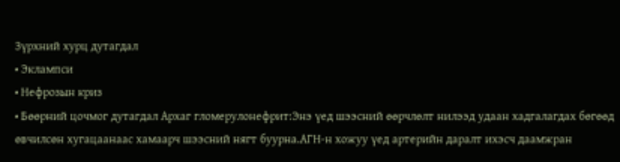Зүрхний хурц дутагдал
• Эклампси
• Нефрозын криз
• Бөөрний цочмог дутагдал Архаг гломерулонефрит:Энэ үед шээсний өөрчлөлт нилээд удаан хадгалагдах бөгөөд өвчилсөн хугацаанаас хамаарч шээсний нягт буурна.АГН-н хожуу үед артерийн даралт ихэсч даамжран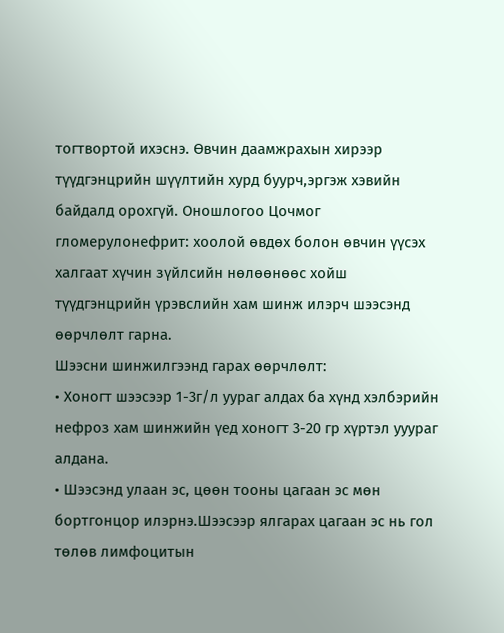тогтвортой ихэснэ. Өвчин даамжрахын хирээр түүдгэнцрийн шүүлтийн хурд буурч,эргэж хэвийн байдалд орохгүй. Оношлогоо Цочмог гломерулонефрит: хоолой өвдөх болон өвчин үүсэх халгаат хүчин зүйлсийн нөлөөнөөс хойш түүдгэнцрийн үрэвслийн хам шинж илэрч шээсэнд өөрчлөлт гарна.
Шээсни шинжилгээнд гарах өөрчлөлт:
• Хоногт шээсээр 1-3г/л уураг алдах ба хүнд хэлбэрийн нефроз хам шинжийн үед хоногт 3-20 гр хүртэл ууураг алдана.
• Шээсэнд улаан эс, цөөн тооны цагаан эс мөн бортгонцор илэрнэ.Шээсээр ялгарах цагаан эс нь гол төлөв лимфоцитын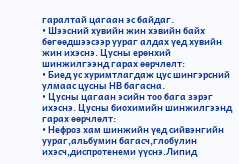гаралтай цагаан эс байдаг.
• Шээсний хувийн жин хэвийн байх бөгөөдшээсээр уураг алдах үед хувийн жин ихэснэ. Цусны ерөнхий шинжилгээнд гарах өөрчлөлт:
• Биед ус хуримтлагдаж цус шингэрсний улмаас цусны НВ багасна.
• Цусны цагаан эсийн тоо бага зэрэг ихэснэ. Цусны биохимийн шинжилгээнд гарах өөрчлөлт:
• Нефроз хам шинжийн үед сийвэнгийн уураг,альбумин багасч,глобулин ихэсч,диспротенеми үүснэ.Липид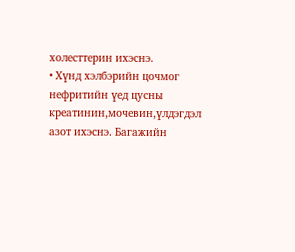холесттерин ихэснэ.
• Хүнд хэлбэрийн цочмог нефритийн үед цусны креатинин,мочевин,үлдэгдэл азот ихэснэ. Багажийн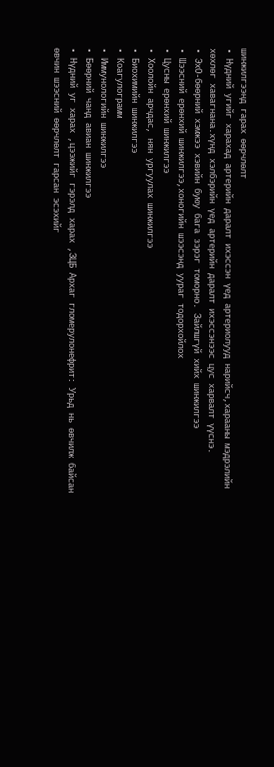шинжилгээнд гарах өөрчлөлт
• Нүдний угийг харахад артерийн даралт ихэссэн үед артериолууд нарийсч,харааны мэдрэлийн хөхлөг хавагнана.хүнд хэлбэрийн үед артерийн даралт ихэссэнээс цус харвалт үүснэ.
• ЭхО-бөөрний хэмжээ хэвийн буюу бага зэрэг томорно. Зайлшгүй хийх шинжилгээ
• Шээсний ерөнхий шинжилгээ,хоногийн шээсэнд уураг тодорхойлох
• Цусны ерөнхий шинжилгээ
• Хоолойн арчдас, нян ургуулах шинжилгээ
• Биохимийн шинжилгээ
• Коагулограмм
• Иммунологийн шинжилгээ
• Бөөрний чанд авиан шинжилгээ
• Нүдний уг харах ,цээжийг гэрэлд харах ,ЗЦБ Архаг гломерулонефрит: Урьд нь өвчилж байсан өвчин шээсний өөрчлөлт гарсан эсэхийг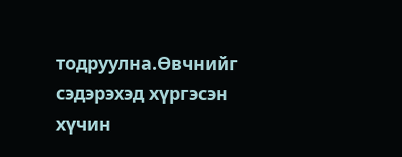тодруулна.Өвчнийг сэдэрэхэд хүргэсэн хүчин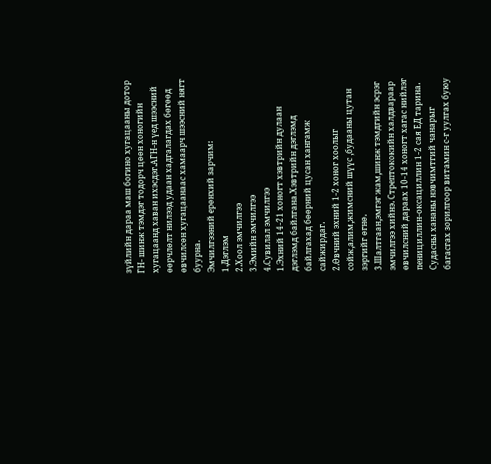зүйлийн дараа маш богино хугацааны дотор ГН- шинж тэмдэг тодорч цөөн хоногийн хугацаанд хаван ихэсдэг.АГН-н үед шээсний өөрчлөлт нилээд удаан хадгалагдах бөгөөд өвчилсөн хугацаанаас хамаарч шээсний нягт буурна.
Эмчилгээний ерөнхий зарчим:
1.Дэглэм
2.Хоол эмчилгээ
3.Эмийн эмчилгээ
4.Сувилал эмчилгээ
1.Эхний 14-21 хоногт хэвтрийн дулаан дэглэмд байлгана.Хэвтрийн дэглэмд байлгахад бөөрний цусан хангамж сайжирдаг.
2.Өвчний эхний 1-2 хоног хоолыг сойж,алим,жимсний шүүс ,будааны цутан зэргийг өгнө.
3.Шалтгаан,эмгэг жам,шинж тэмдгийн эсрэг эмчилгээ хийнэ. Стрептококийн халдвараар өвчилсний дараах 10-14 хоногт хагас нийлэг пенициллин-оксациллин 1-2 сая ЕД тарина. Судасны хананы нэвчимтгий чанарыг багасгах зорилгоор витамин с-г уулгах буюу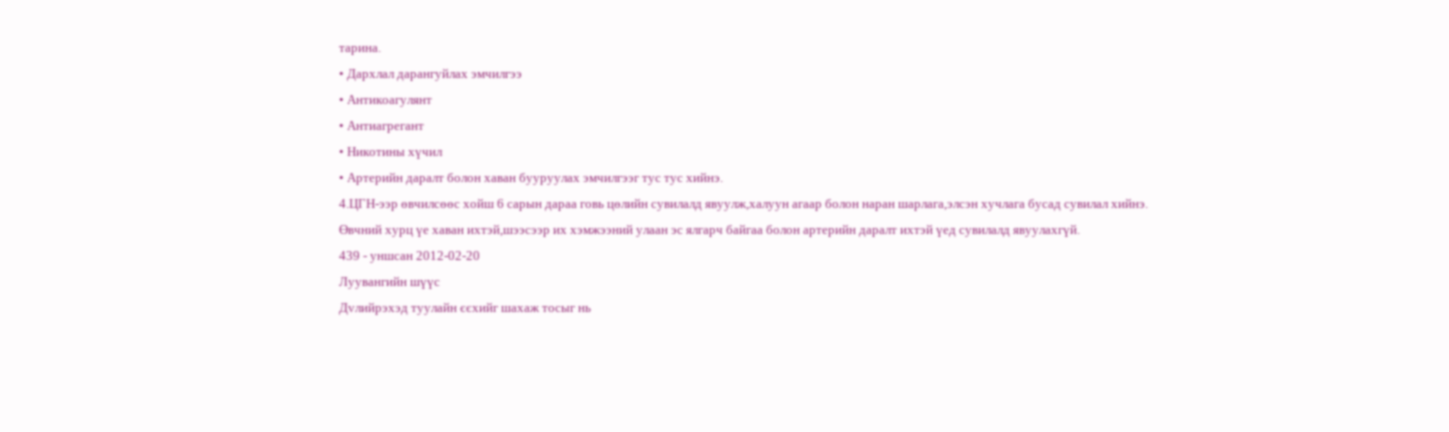тарина.
• Дархлал дарангуйлах эмчилгээ
• Антикоагулянт
• Антиагрегант
• Никотины хүчил
• Артерийн даралт болон хаван бууруулах эмчилгээг тус тус хийнэ.
4.ЦГН-ээр өвчилсөөс хойш 6 сарын дараа говь цөлийн сувилалд явуулж,халуун агаар болон наран шарлага,элсэн хучлага бусад сувилал хийнэ.
Өвчний хурц үе хаван ихтэй,шээсээр их хэмжээний улаан эс ялгарч байгаа болон артерийн даралт ихтэй үед сувилалд явуулахгүй.
439 - уншсан 2012-02-20
Луувангийн шүүс
Дvлийрэхэд туулайн єєхийг шахаж тосыг нь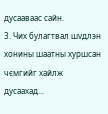дусааваас сайн.
3. Чих булагтвал шvдлэн хонины шаатны хуршсан чємгийг хайлж дусаахад...